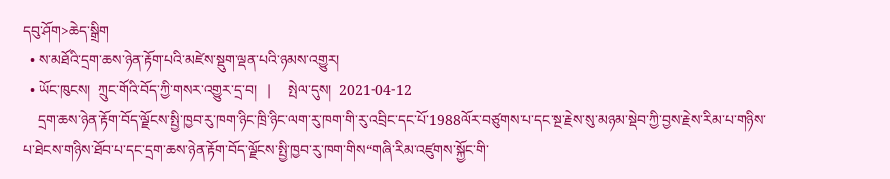དབུ་ཤོག>ཆེད་སྒྲིག
  • ས་མཐོའི་དྲག་ཆས་ཉེན་རྟོག་པའི་མཛེས་སྡུག་ལྡན་པའི་ཉམས་འགྱུར།
  • ཡོང་ཁུངས།  ཀྲུང་གོའི་བོད་ཀྱི་གསར་འགྱུར་དྲ་བ།   |     སྤེལ་དུས།  2021-04-12
    དྲག་ཆས་ཉེན་རྟོག་བོད་ལྗོངས་སྤྱི་ཁྱབ་རུ་ཁག་ཉིང་ཁྲི་ཉིང་ལག་རུ་ཁག་གི་རུ་འབྲིང་དང་པོ་1988ལོར་བཙུགས་པ་དང་སྔ་རྗེས་སུ་མཉམ་སྡེབ་ཀྱི་བྱས་རྗེས་རིམ་པ་གཉིས་པ་ཐེངས་གཉིས་ཐོབ་པ་དང་དྲག་ཆས་ཉེན་རྟོག་བོད་ལྗོངས་སྤྱི་ཁྱབ་རུ་ཁག་གིས“གཞི་རིམ་འཛུགས་སྐྱོང་གི་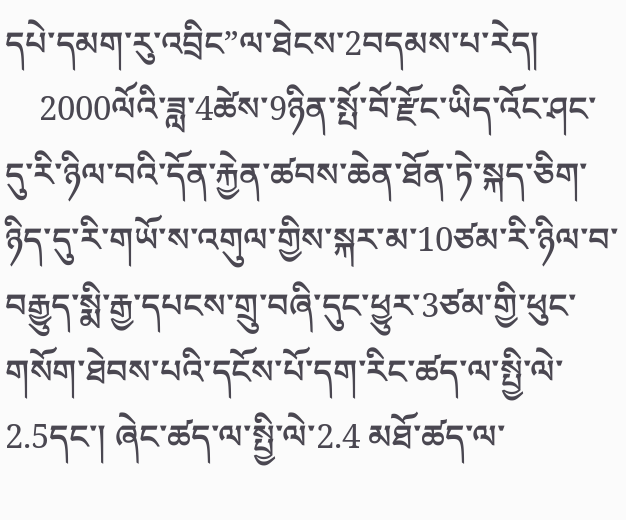དཔེ་དམག་རུ་འབྲིང”ལ་ཐེངས་2བདམས་པ་རེད།
    2000ལོའི་ཟླ་4ཚེས་9ཉིན་སྤོ་བོ་རྫོང་ཡིད་འོང་ཤང་དུ་རི་ཉིལ་བའི་དོན་རྐྱེན་ཚབས་ཆེན་ཐོན་ཏེ་སྐད་ཅིག་ཉིད་དུ་རི་གཡོ་ས་འགུལ་གྱིས་སྐར་མ་10ཙམ་རི་ཉིལ་བ་བརྒྱུད་སྨི་རྒྱ་དཔངས་གྲུ་བཞི་དུང་ཕྱུར་3ཙམ་གྱི་ཕུང་གསོག་ཐེབས་པའི་དངོས་པོ་དག་རིང་ཚད་ལ་སྤྱི་ལེ་2.5དང་། ཞེང་ཚད་ལ་སྤྱི་ལེ་2.4 མཐོ་ཚད་ལ་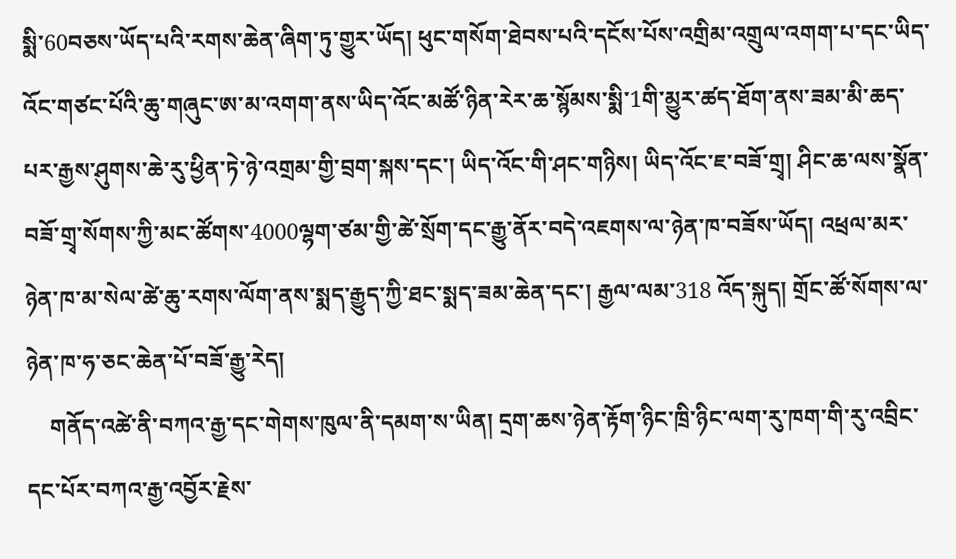སྨི་60བཅས་ཡོད་པའི་རགས་ཆེན་ཞིག་ཏུ་གྱུར་ཡོད། ཕུང་གསོག་ཐེབས་པའི་དངོས་པོས་འགྲིམ་འགྲུལ་འགག་པ་དང་ཡིད་འོང་གཙང་པོའི་ཆུ་གཞུང་ཨ་མ་འགག་ནས་ཡིད་འོང་མཚོ་ཉིན་རེར་ཆ་སྙོམས་སྨི་1གི་མྱུར་ཚད་ཐོག་ནས་ཟམ་མི་ཆད་པར་རྒྱས་ཤུགས་ཆེ་རུ་ཕྱིན་ཏེ་ཉེ་འགྲམ་གྱི་བྲག་སྐས་དང་། ཡིད་འོང་གི་ཤང་གཉིས། ཡིད་འོང་ཇ་བཟོ་གྲྭ། ཤིང་ཆ་ལས་སྣོན་བཟོ་གྲྭ་སོགས་ཀྱི་མང་ཚོགས་4000ལྷག་ཙམ་གྱི་ཚེ་སྲོག་དང་རྒྱུ་ནོར་བདེ་འཇགས་ལ་ཉེན་ཁ་བཟོས་ཡོད། འཕྲལ་མར་ཉེན་ཁ་མ་སེལ་ཚེ་ཆུ་རགས་ལོག་ནས་སྨད་རྒྱུད་ཀྱི་ཐང་སྨད་ཟམ་ཆེན་དང་། རྒྱལ་ལམ་318 འོད་སྐུད། གྲོང་ཚོ་སོགས་ལ་ཉེན་ཁ་ཧ་ཅང་ཆེན་པོ་བཟོ་རྒྱུ་རེད།
    གནོད་འཚེ་ནི་བཀའ་རྒྱ་དང་གེགས་ཁུལ་ནི་དམག་ས་ཡིན། དྲག་ཆས་ཉེན་རྟོག་ཉིང་ཁྲི་ཉིང་ལག་རུ་ཁག་གི་རུ་འབྲིང་དང་པོར་བཀའ་རྒྱ་འབྱོར་རྗེས་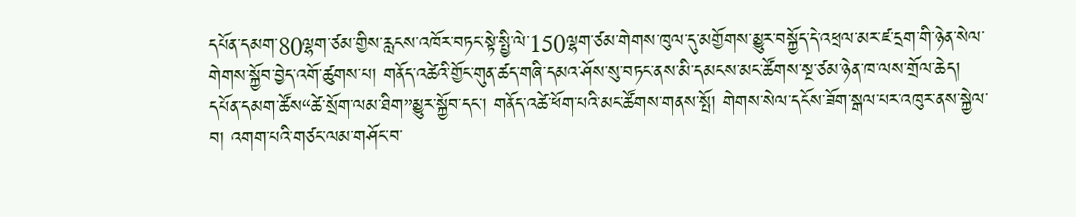དཔོན་དམག་80ལྷག་ཙམ་གྱིས་རླངས་འཁོར་བཏང་སྟེ་སྤྱི་ལེ་150ལྷག་ཙམ་གེགས་ཁུལ་དུ་མགྱོགས་མྱུར་བསྐྱོད་དེ་འཕྲལ་མར་ཛ་དྲག་གི་ཉེན་སེལ་གེགས་སྐྱོབ་བྱེད་འགོ་ཚུགས་པ། གནོད་འཚེའི་གྱོང་གུན་ཚད་གཞི་དམའ་ཤོས་སུ་བཏང་ནས་མི་དམངས་མང་ཚོགས་སྔ་ཙམ་ཉེན་ཁ་ལས་གྲོལ་ཆེད། དཔོན་དམག་ཚོས“ཚེ་སྲོག་ལམ་ཐིག”མྱུར་སྐྱོབ་དང་། གནོད་འཚེ་ཕོག་པའི་མང་ཚོགས་གནས་སྤོ། གེགས་སེལ་དངོས་ཟོག་སྒལ་པར་འཁུར་ནས་སྐྱེལ་བ། འགག་པའི་གཙང་ལམ་གཤོང་བ་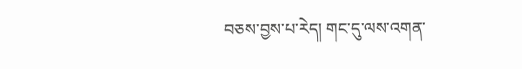བཅས་བྱས་པ་རེད། གང་དུ་ལས་འགན་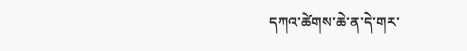དཀའ་ཚེགས་ཆེ་ན་དེ་གར་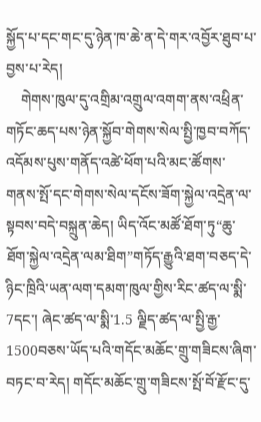སྐྱོད་པ་དང་གང་དུ་ཉེན་ཁ་ཆེ་ན་དེ་གར་འབྱོར་ཐུབ་པ་བྱས་པ་རེད།
    གེགས་ཁུལ་དུ་འགྲིམ་འགྲུལ་འགག་ནས་འཕྲིན་གཏོང་ཆད་པས་ཉེན་སྐྱོབ་གེགས་སེལ་སྤྱི་ཁྱབ་བཀོད་འདོམས་པུས་གནོད་འཚེ་ཕོག་པའི་མང་ཚོགས་གནས་སྤོ་དང་གེགས་སེལ་དངོས་ཟོག་སྐྱེལ་འདྲེན་ལ་སྟབས་བདེ་བསྐྲུན་ཆེད། ཡིད་འོང་མཚོ་ཐོག་ཏུ“ཆུ་ཐོག་སྐྱེལ་འདྲེན་ལམ་ཐིག”གཏོད་རྒྱུའི་ཐག་བཅད་དེ་ཉིང་ཁྲིའི་ཡན་ལག་དམག་ཁུལ་གྱིས་རིང་ཚད་ལ་སྨི་7དང་། ཞེང་ཚད་ལ་སྨི་1.5 ལྗིད་ཚད་ལ་སྤྱི་རྒྱ་1500བཅས་ཡོད་པའི་གདོང་མཆོང་གྲུ་གཟིངས་ཞིག་བཏང་བ་རེད། གདོང་མཆོང་གྲུ་གཟིངས་སྤོ་བོ་རྫོང་དུ་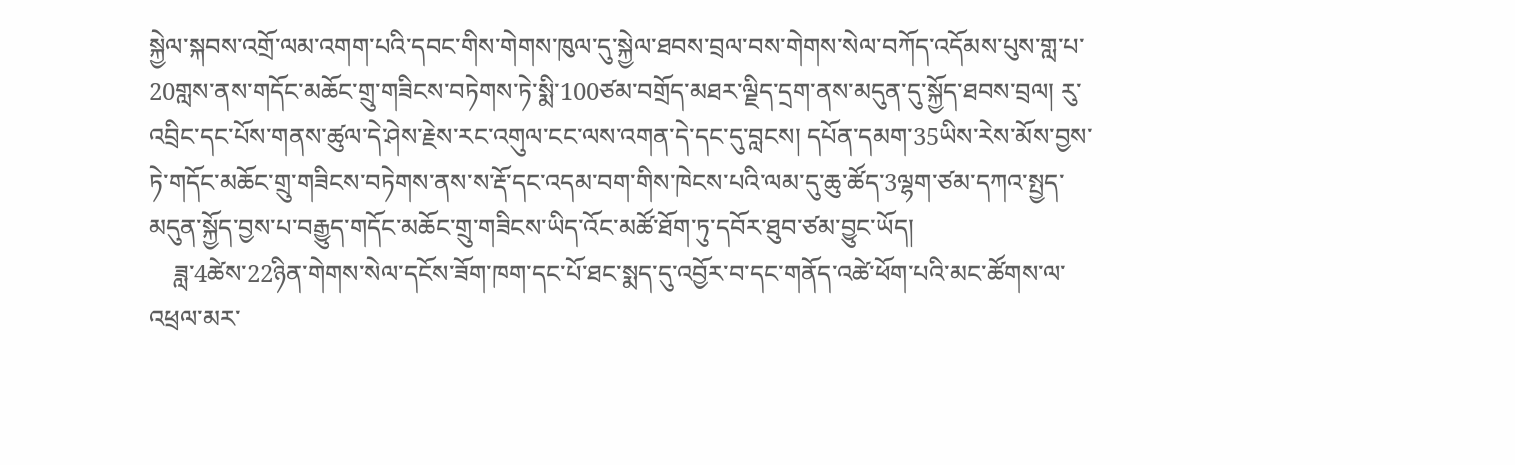སྐྱེལ་སྐབས་འགྲོ་ལམ་འགག་པའི་དབང་གིས་གེགས་ཁུལ་དུ་སྐྱེལ་ཐབས་བྲལ་བས་གེགས་སེལ་བཀོད་འདོམས་པུས་གླ་པ་20གླས་ནས་གདོང་མཆོང་གྲུ་གཟིངས་བཏེགས་ཏེ་སྨི་100ཙམ་བགྲོད་མཐར་ལྗིད་དྲག་ནས་མདུན་དུ་སྐྱོད་ཐབས་བྲལ། རུ་འབྲིང་དང་པོས་གནས་ཚུལ་དེ་ཤེས་རྗེས་རང་འགུལ་ངང་ལས་འགན་དེ་དང་དུ་བླངས། དཔོན་དམག་35ཡིས་རེས་མོས་བྱས་ཏེ་གདོང་མཆོང་གྲུ་གཟིངས་བཏེགས་ནས་ས་རྡོ་དང་འདམ་བག་གིས་ཁེངས་པའི་ལམ་དུ་ཆུ་ཚོད་3ལྷག་ཙམ་དཀའ་སྤྱད་མདུན་སྐྱོད་བྱས་པ་བརྒྱུད་གདོང་མཆོང་གྲུ་གཟིངས་ཡིད་འོང་མཚོ་ཐོག་ཏུ་དབོར་ཐུབ་ཙམ་བྱུང་ཡོད།
    ཟླ་4ཚེས་22ཉིན་གེགས་སེལ་དངོས་ཟོག་ཁག་དང་པོ་ཐང་སྨད་དུ་འབྱོར་བ་དང་གནོད་འཚེ་ཕོག་པའི་མང་ཚོགས་ལ་འཕྲལ་མར་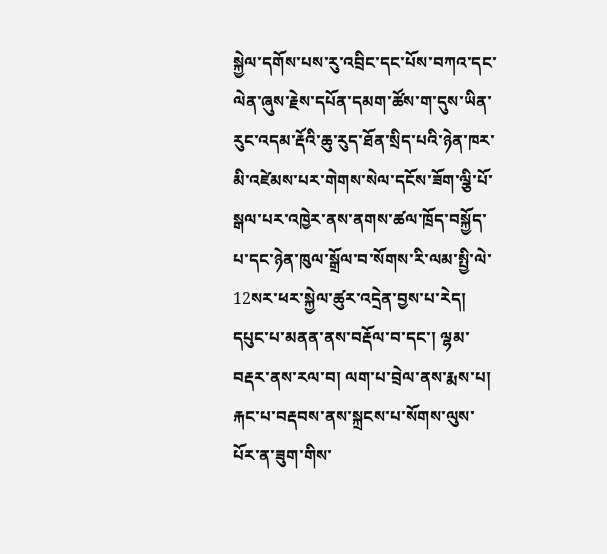སྐྱེལ་དགོས་པས་རུ་འབྲིང་དང་པོས་བཀའ་དང་ལེན་ཞུས་རྗེས་དཔོན་དམག་ཚོས་ག་དུས་ཡིན་རུང་འདམ་རྡོའི་ཆུ་རུད་ཐོན་སྲིད་པའི་ཉེན་ཁར་མི་འཛེམས་པར་གེགས་སེལ་དངོས་ཟོག་ལྕི་པོ་སྒལ་པར་འཁྱེར་ནས་ནགས་ཚལ་ཁྲོད་བསྐྱོད་པ་དང་ཉེན་ཁུལ་སྒྲོལ་བ་སོགས་རི་ལམ་སྤྱི་ལེ་12སར་ཕར་སྐྱེལ་ཚུར་འདྲེན་བྱས་པ་རེད། དཔུང་པ་མནན་ནས་བརྡོལ་བ་དང་། ལྷམ་བརྡར་ནས་རལ་བ། ལག་པ་བྲེལ་ནས་རྨས་པ། རྐང་པ་བརྡབས་ནས་སྐྲངས་པ་སོགས་ལུས་པོར་ན་ཟུག་གིས་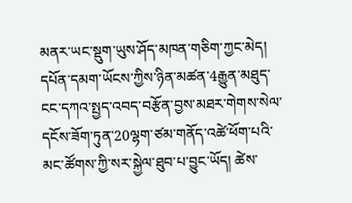མནར་ཡང་སྡུག་ཡུས་ཤོད་མཁན་གཅིག་ཀྱང་མེད། དཔོན་དམག་ཡོངས་ཀྱིས་ཉིན་མཚན་4རྒྱུན་མཐུད་ངང་དཀའ་སྤྱད་འབད་བརྩོན་བྱས་མཐར་གེགས་སེལ་དངོས་ཟོག་ཏུན་20ལྷག་ཙམ་གནོད་འཚེ་ཕོག་པའི་མང་ཚོགས་ཀྱི་སར་སྐྱེལ་ཐུབ་པ་བྱུང་ཡོད། ཚེས་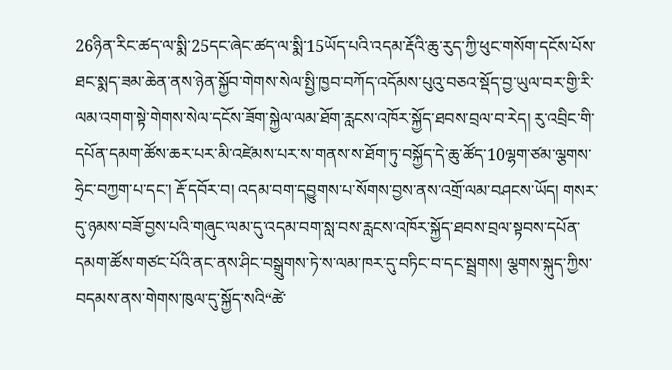26ཉིན་རིང་ཚད་ལ་སྨི་25དང་ཞེང་ཚད་ལ་སྨི་15ཡོད་པའི་འདམ་རྡོའི་ཆུ་རུད་ཀྱི་ཕུང་གསོག་དངོས་པོས་ཐང་སྨད་ཟམ་ཆེན་ནས་ཉེན་སྐྱོབ་གེགས་སེལ་སྤྱི་ཁྱབ་བཀོད་འདོམས་པུའུ་བཅའ་སྡོད་བྱ་ཡུལ་བར་གྱི་རི་ལམ་འགག་སྟེ་གེགས་སེལ་དངོས་ཟོག་སྐྱེལ་ལམ་ཐོག་རླངས་འཁོར་སྐྱོད་ཐབས་བྲལ་བ་རེད། རུ་འབྲིང་གི་དཔོན་དམག་ཚོས་ཆར་པར་མི་འཛེམས་པར་ས་གནས་ས་ཐོག་ཏུ་བསྐྱོད་དེ་ཆུ་ཚོད་10ལྷག་ཙམ་ལྕགས་ཧྲེང་བཀྱག་པ་དང་། རྡོ་དབོར་བ། འདམ་བག་དབྱུགས་པ་སོགས་བྱས་ནས་འགྲོ་ལམ་བཤངས་ཡོད། གསར་དུ་ཉམས་བཟོ་བྱས་པའི་གཞུང་ལམ་དུ་འདམ་བག་སླ་བས་རླངས་འཁོར་སྐྱོད་ཐབས་བྲལ་སྟབས་དཔོན་དམག་ཚོས་གཙང་པོའི་ནང་ནས་ཤིང་བསྒྲུགས་ཏེ་ས་ལམ་ཁར་དུ་བཏིང་བ་དང་སྦྲགས། ལྕགས་སྐུད་ཀྱིས་བདམས་ནས་གེགས་ཁུལ་དུ་སྐྱོད་སའི“ཚེ་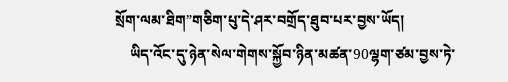སྲོག་ལམ་ཐིག”གཅིག་པུ་དེ་ཤར་བགྲོད་ཐུབ་པར་བྱས་ཡོད།
    ཡིད་འོང་དུ་ཉེན་སེལ་གེགས་སྐྱོབ་ཉིན་མཚན་90ལྷག་ཙམ་བྱས་ཏེ་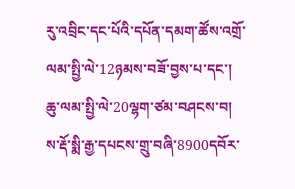རུ་འབྲིང་དང་པོའི་དཔོན་དམག་ཚོས་འགྲོ་ལམ་སྤྱི་ལེ་12ཉམས་བཟོ་བྱས་པ་དང་། ཆུ་ལམ་སྤྱི་ལེ་20ལྷག་ཙམ་བཤངས་བ། ས་རྡོ་སྨི་རྒྱ་དཔངས་གྲུ་བཞི་8900དབོར་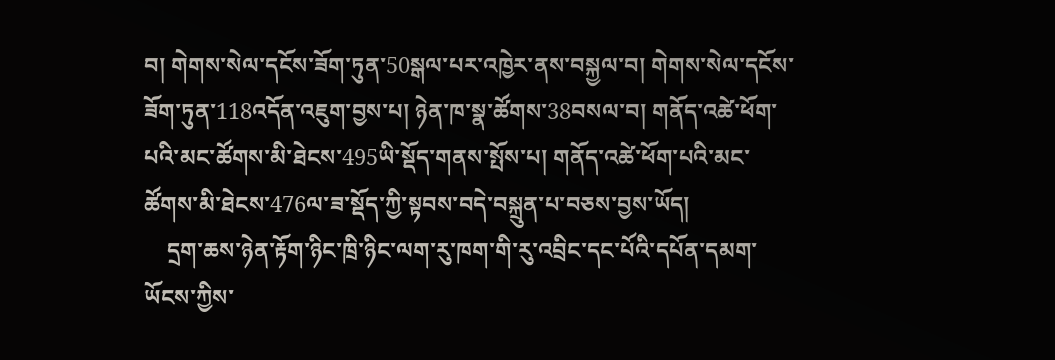བ། གེགས་སེལ་དངོས་ཟོག་ཏུན་50སྒལ་པར་འཁྱེར་ནས་བསྐྱལ་བ། གེགས་སེལ་དངོས་ཟོག་ཏུན་118འདོན་འཇུག་བྱས་པ། ཉེན་ཁ་སྣ་ཚོགས་38བསལ་བ། གནོད་འཚེ་ཕོག་པའི་མང་ཚོགས་མི་ཐེངས་495ཡི་སྡོད་གནས་སྤོས་པ། གནོད་འཚེ་ཕོག་པའི་མང་ཚོགས་མི་ཐེངས་476ལ་ཟ་སྡོད་ཀྱི་སྟབས་བདེ་བསྐྲུན་པ་བཅས་བྱས་ཡོད།
    དྲག་ཆས་ཉེན་རྟོག་ཉིང་ཁྲི་ཉིང་ལག་རུ་ཁག་གི་རུ་འབྲིང་དང་པོའི་དཔོན་དམག་ཡོངས་ཀྱིས་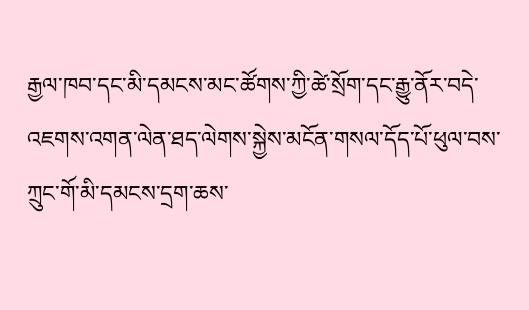རྒྱལ་ཁབ་དང་མི་དམངས་མང་ཚོགས་ཀྱི་ཚེ་སྲོག་དང་རྒྱུ་ནོར་བདེ་འཇགས་འགན་ལེན་ཐད་ལེགས་སྐྱེས་མངོན་གསལ་དོད་པོ་ཕུལ་བས་ཀྲུང་གོ་མི་དམངས་དྲག་ཆས་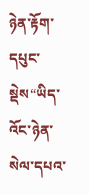ཉེན་རྟོག་དཔུང་སྡེས“ཡིད་འོང་ཉེན་སེལ་དཔའ་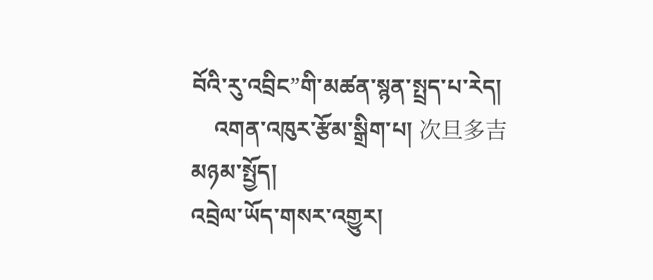བོའི་རུ་འབྲིང”གི་མཚན་སྙན་སྤྲད་པ་རེད།
    འགན་འཁུར་རྩོམ་སྒྲིག་པ། 次旦多吉
མཉམ་སྤྱོད།
འབྲེལ་ཡོད་གསར་འགྱུར།